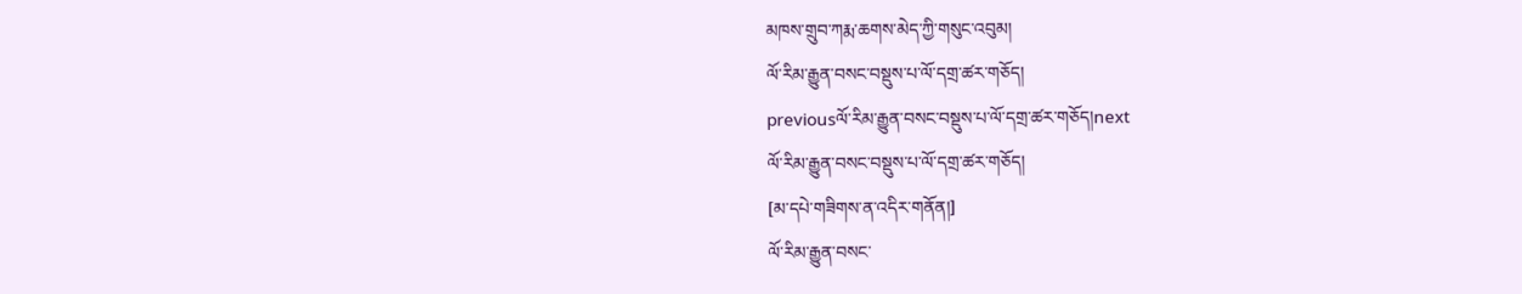མཁས་གྲུབ་ཀརྨ་ཆགས་མེད་ཀྱི་གསུང་འབུམ།
ལོ་རིམ་རྒྱུན་བསང་བསྡུས་པ་ལོ་དགྲ་ཚར་གཅོད།
previousལོ་རིམ་རྒྱུན་བསང་བསྡུས་པ་ལོ་དགྲ་ཚར་གཅོད།next
ལོ་རིམ་རྒྱུན་བསང་བསྡུས་པ་ལོ་དགྲ་ཚར་གཅོད།
[མ་དཔེ་གཟིགས་ན་འདིར་གནོན།]
ལོ་རིམ་རྒྱུན་བསང་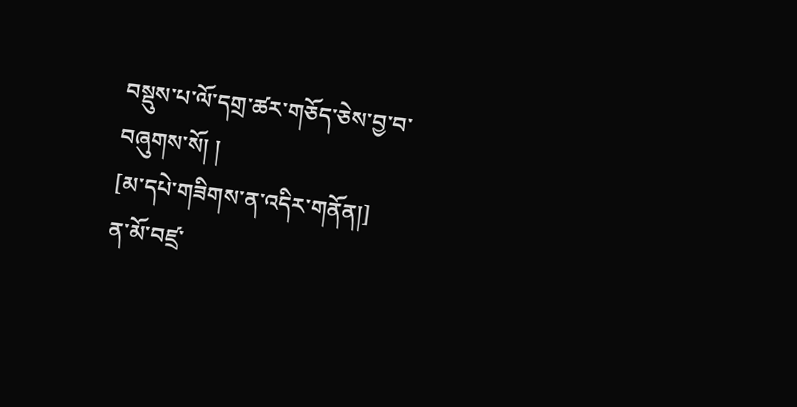བསྡུས་པ་ལོ་དགྲ་ཚར་གཅོད་ཅེས་བྱ་བ་བཞུགས་སོ། །
[མ་དཔེ་གཟིགས་ན་འདིར་གནོན།]
ན་མོ་བཛྲ་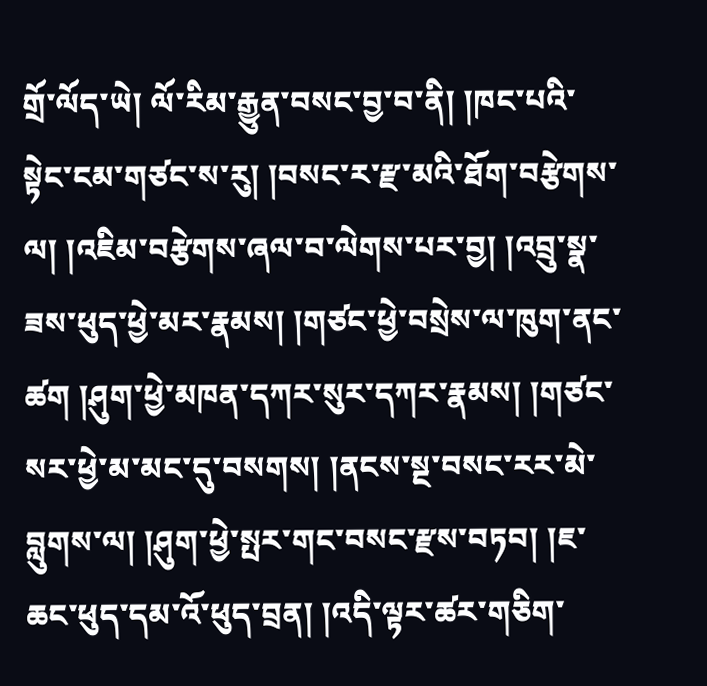གྲོ་ལོད་ཡེ། ལོ་རིམ་རྒྱུན་བསང་བྱ་བ་ནི། །ཁང་པའི་སྟེང་ངམ་གཙང་ས་རུ། །བསང་ར་རྫ་མའི་ཐོག་བརྩེགས་ལ། །འཇིམ་བརྩེགས་ཞལ་བ་ལེགས་པར་བྱ། །འབྲུ་སྣ་ཟས་ཕུད་ཕྱེ་མར་རྣམས། །གཙང་ཕྱེ་བསྲེས་ལ་ཁུག་ནང་ཚག །ཤུག་ཕྱེ་མཁན་དཀར་སུར་དཀར་རྣམས། །གཙང་སར་ཕྱེ་མ་མང་དུ་བསགས། །ནངས་སྔ་བསང་རར་མེ་བླུགས་ལ། །ཤུག་ཕྱེ་སྤར་གང་བསང་རྫས་བཏབ། །ཇ་ཆང་ཕུད་དམ་འོ་ཕུད་བྲན། །འདི་ལྟར་ཚར་གཅིག་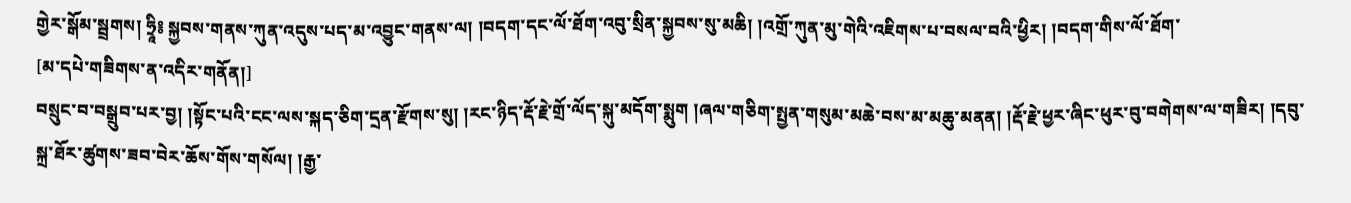གྱེར་སྒོམ་སྦྲགས། ཧྲཱི༔ སྐྱབས་གནས་ཀུན་འདུས་པད་མ་འབྱུང་གནས་ལ། །བདག་དང་ལོ་ཐོག་འབུ་སྲིན་སྐྱབས་སུ་མཆི། །འགྲོ་ཀུན་མུ་གེའི་འཇིགས་པ་བསལ་བའི་ཕྱིར། །བདག་གིས་ལོ་ཐོག་
[མ་དཔེ་གཟིགས་ན་འདིར་གནོན།]
བསྲུང་བ་བསྒྲུབ་པར་བྱ། །སྟོང་པའི་ངང་ལས་སྐད་ཅིག་དྲན་རྫོགས་སུ། །རང་ཉིད་རྡོ་རྗེ་གྲོ་ལོད་སྐུ་མདོག་སྨུག །ཞལ་གཅིག་སྤྱན་གསུམ་མཆེ་བས་མ་མཆུ་མནན། །རྡོ་རྗེ་ཕྱར་ཞིང་ཕུར་བུ་བགེགས་ལ་གཟིར། །དབུ་སྐྲ་ཐོར་ཚུགས་ཟབ་བེར་ཆོས་གོས་གསོལ། །རྒྱ་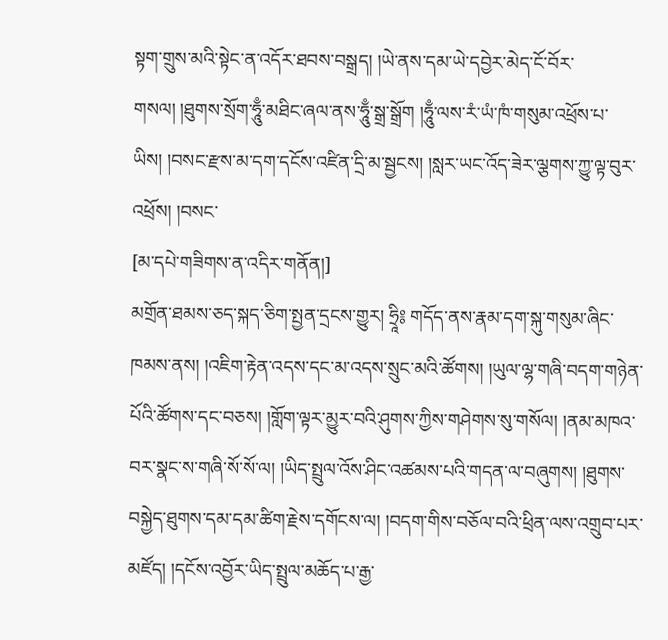སྟག་གྲུས་མའི་སྟེང་ན་འདོར་ཐབས་བསྒྲད། །ཡེ་ནས་དམ་ཡེ་དབྱེར་མེད་ངོ་བོར་གསལ། །ཐུགས་སྲོག་ཧཱུྃ་མཐིང་ཞལ་ནས་ཧཱུྃ་སྒྲ་སྒྲོག །ཧཱུྃ་ལས་རཾ་ཡཾ་ཁཾ་གསུམ་འཕྲོས་པ་ཡིས། །བསང་རྫས་མ་དག་དངོས་འཛིན་དྲི་མ་སྦྱངས། །སླར་ཡང་འོད་ཟེར་ལྕགས་ཀྱུ་ལྟ་བུར་འཕྲོས། །བསང་
[མ་དཔེ་གཟིགས་ན་འདིར་གནོན།]
མགྲོན་ཐམས་ཅད་སྐད་ཅིག་སྤྱན་དྲངས་གྱུར། ཧྲཱི༔ གདོད་ནས་རྣམ་དག་སྐུ་གསུམ་ཞིང་ཁམས་ནས། །འཇིག་རྟེན་འདས་དང་མ་འདས་སྲུང་མའི་ཚོགས། །ཡུལ་ལྷ་གཞི་བདག་གཉེན་པོའི་ཚོགས་དང་བཅས། །གློག་ལྟར་མྱུར་བའི་ཤུགས་ཀྱིས་གཤེགས་སུ་གསོལ། །ནམ་མཁའ་བར་སྣང་ས་གཞི་སོ་སོ་ལ། །ཡིད་སྤྲུལ་འོས་ཤིང་འཚམས་པའི་གདན་ལ་བཞུགས། །ཐུགས་བསྐྱེད་ཐུགས་དམ་དམ་ཚིག་རྗེས་དགོངས་ལ། །བདག་གིས་བཅོལ་བའི་ཕྲིན་ལས་འགྲུབ་པར་མཛོད། །དངོས་འབྱོར་ཡིད་སྤྲུལ་མཆོད་པ་རྒྱ་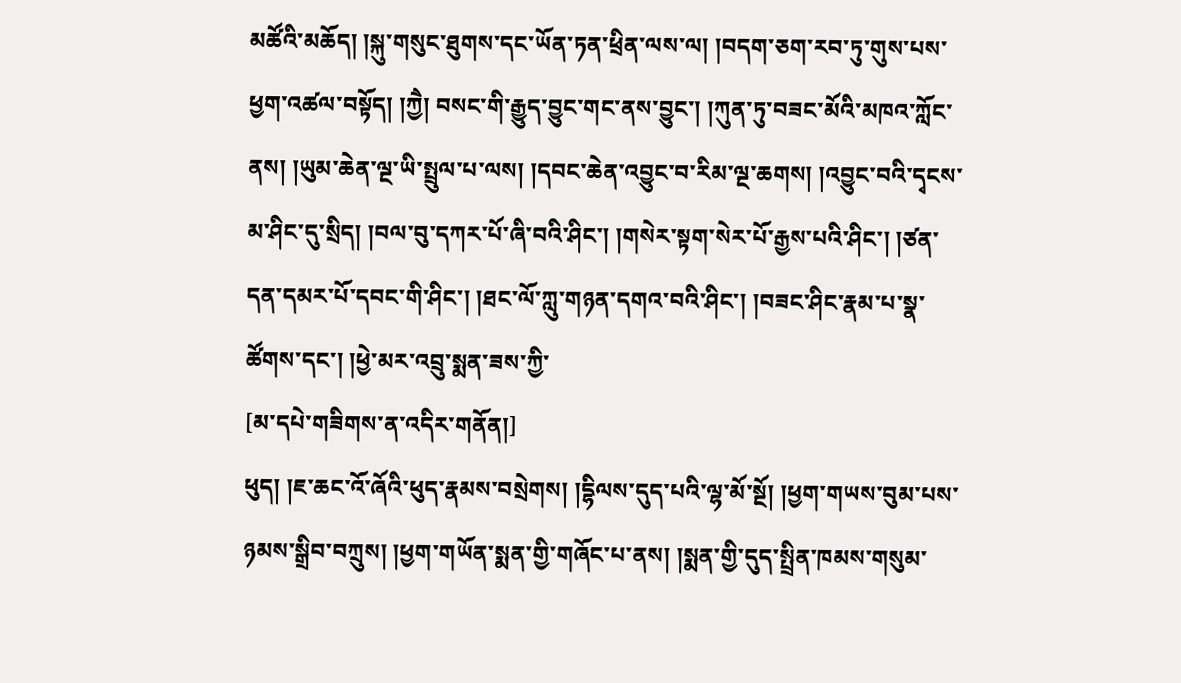མཚོའི་མཆོད། །སྐུ་གསུང་ཐུགས་དང་ཡོན་ཏན་ཕྲིན་ལས་ལ། །བདག་ཅག་རབ་ཏུ་གུས་པས་ཕྱག་འཚལ་བསྟོད། །ཀྱཻ། བསང་གི་རྒྱུད་བྱུང་གང་ནས་བྱུང་། །ཀུན་ཏུ་བཟང་མོའི་མཁའ་ཀློང་ནས། །ཡུམ་ཆེན་ལྔ་ཡི་སྤྲུལ་པ་ལས། །དབང་ཆེན་འབྱུང་བ་རིམ་ལྔ་ཆགས། །འབྱུང་བའི་དྭངས་མ་ཤིང་དུ་སྲིད། །བལ་བུ་དཀར་པོ་ཞི་བའི་ཤིང་། །གསེར་སྟག་སེར་པོ་རྒྱས་པའི་ཤིང་། །ཙན་དན་དམར་པོ་དབང་གི་ཤིང་། །ཐང་ལོ་ཀླུ་གཉན་དགའ་བའི་ཤིང་། །བཟང་ཤིང་རྣམ་པ་སྣ་ཚོགས་དང་། །ཕྱེ་མར་འབྲུ་སྨན་ཟས་ཀྱི་
[མ་དཔེ་གཟིགས་ན་འདིར་གནོན།]
ཕུད། །ཇ་ཆང་འོ་ཞོའི་ཕུད་རྣམས་བསྲེགས། །དྷིལས་དུད་པའི་ལྷ་མོ་སྔོ། །ཕྱག་གཡས་བུམ་པས་ཉམས་སྒྲིབ་བཀྲུས། །ཕྱག་གཡོན་སྨན་གྱི་གཞོང་པ་ནས། །སྨན་གྱི་དུད་སྤྲིན་ཁམས་གསུམ་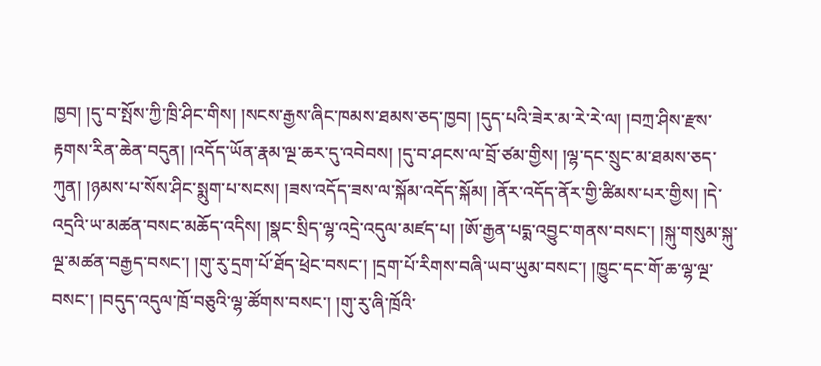ཁྱབ། །དུ་བ་སྤོས་ཀྱི་ཁྲི་ཤིང་གིས། །སངས་རྒྱས་ཞིང་ཁམས་ཐམས་ཅད་ཁྱབ། །དུད་པའི་ཟེར་མ་རེ་རེ་ལ། །བཀྲ་ཤིས་རྫས་རྟགས་རིན་ཆེན་བདུན། །འདོད་ཡོན་རྣམ་ལྔ་ཆར་དུ་འབེབས། །དུ་བ་ཤངས་ལ་བྲོ་ཙམ་གྱིས། །ལྷ་དང་སྲུང་མ་ཐམས་ཅད་ཀུན། །ཉམས་པ་སོས་ཤིང་སྨུག་པ་སངས། །ཟས་འདོད་ཟས་ལ་སྐོམ་འདོད་སྐོམ། །ནོར་འདོད་ནོར་གྱི་ཚིམས་པར་གྱིས། །དེ་འདྲའི་ཡ་མཚན་བསང་མཆོད་འདིས། །སྣང་སྲིད་ལྷ་འདྲེ་འདུལ་མཛད་པ། །ཨོ་རྒྱན་པདྨ་འབྱུང་གནས་བསང་། །སྐུ་གསུམ་སྐུ་ལྔ་མཚན་བརྒྱད་བསང་། །གུ་རུ་དྲག་པོ་ཐོད་ཕྲེང་བསང་། །དྲག་པོ་རིགས་བཞི་ཡབ་ཡུམ་བསང་། །ཁྱུང་དང་གོ་ཆ་ལྷ་ལྔ་བསང་། །བདུད་འདུལ་ཁྲོ་བཅུའི་ལྷ་ཚོགས་བསང་། །གུ་རུ་ཞི་ཁྲོའི་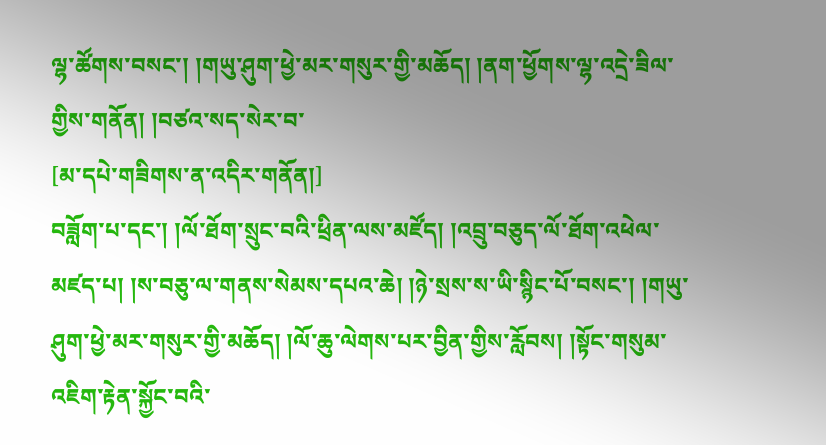ལྷ་ཚོགས་བསང་། །གཡུ་ཤུག་ཕྱེ་མར་གསུར་གྱི་མཆོད། །ནག་ཕྱོགས་ལྷ་འདྲེ་ཟིལ་གྱིས་གནོན། །བཙའ་སད་སེར་བ་
[མ་དཔེ་གཟིགས་ན་འདིར་གནོན།]
བཟློག་པ་དང་། །ལོ་ཐོག་སྲུང་བའི་ཕྲིན་ལས་མཛོད། །འབྲུ་བཅུད་ལོ་ཐོག་འཕེལ་མཛད་པ། །ས་བཅུ་ལ་གནས་སེམས་དཔའ་ཆེ། །ཉེ་སྲས་ས་ཡི་སྙིང་པོ་བསང་། །གཡུ་ཤུག་ཕྱེ་མར་གསུར་གྱི་མཆོད། །ལོ་ཆུ་ལེགས་པར་བྱིན་གྱིས་རློབས། །སྟོང་གསུམ་འཇིག་རྟེན་སྐྱོང་བའི་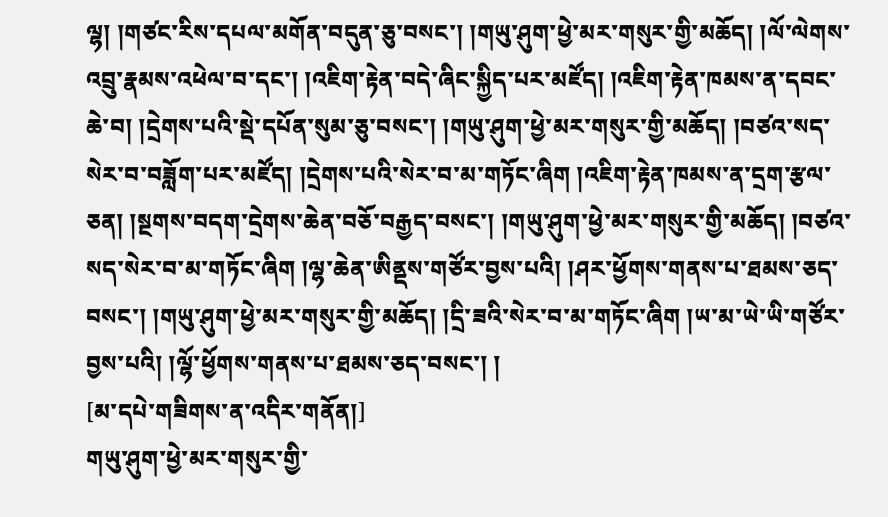ལྷ། །གཙང་རིས་དཔལ་མགོན་བདུན་ཅུ་བསང་། །གཡུ་ཤུག་ཕྱེ་མར་གསུར་གྱི་མཆོད། །ལོ་ལེགས་འབྲུ་རྣམས་འཕེལ་བ་དང་། །འཇིག་རྟེན་བདེ་ཞིང་སྐྱིད་པར་མཛོད། །འཇིག་རྟེན་ཁམས་ན་དབང་ཆེ་བ། །དྲེགས་པའི་སྡེ་དཔོན་སུམ་ཅུ་བསང་། །གཡུ་ཤུག་ཕྱེ་མར་གསུར་གྱི་མཆོད། །བཙའ་སད་སེར་བ་བཟློག་པར་མཛོད། །དྲེགས་པའི་སེར་བ་མ་གཏོང་ཞིག །འཇིག་རྟེན་ཁམས་ན་དྲག་རྩལ་ཅན། །སྔགས་བདག་དྲེགས་ཆེན་བཅོ་བརྒྱད་བསང་། །གཡུ་ཤུག་ཕྱེ་མར་གསུར་གྱི་མཆོད། །བཙའ་སད་སེར་བ་མ་གཏོང་ཞིག །ལྷ་ཆེན་ཨིནྡས་གཙོར་བྱས་པའི། །ཤར་ཕྱོགས་གནས་པ་ཐམས་ཅད་བསང་། །གཡུ་ཤུག་ཕྱེ་མར་གསུར་གྱི་མཆོད། །དྲི་ཟའི་སེར་བ་མ་གཏོང་ཞིག །ཡ་མ་ཡེ་ཡི་གཙོར་བྱས་པའི། །ལྷོ་ཕྱོགས་གནས་པ་ཐམས་ཅད་བསང་། །
[མ་དཔེ་གཟིགས་ན་འདིར་གནོན།]
གཡུ་ཤུག་ཕྱེ་མར་གསུར་གྱི་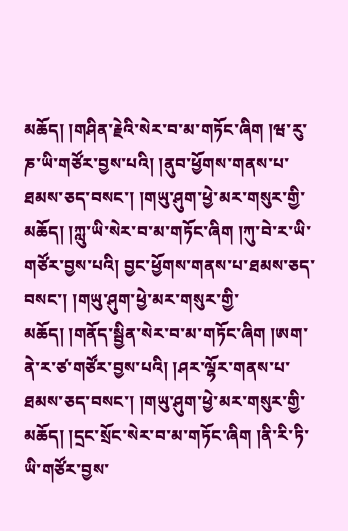མཆོད། །གཤིན་རྗེའི་སེར་བ་མ་གཏོང་ཞིག །ཝ་རུ་ཎ་ཡི་གཙོར་བྱས་པའི། །ནུབ་ཕྱོགས་གནས་པ་ཐམས་ཅད་བསང་། །གཡུ་ཤུག་ཕྱེ་མར་གསུར་གྱི་མཆོད། །ཀླུ་ཡི་སེར་བ་མ་གཏོང་ཞིག །ཀུ་བེ་ར་ཡི་གཙོར་བྱས་པའི། བྱང་ཕྱོགས་གནས་པ་ཐམས་ཅད་བསང་། །གཡུ་ཤུག་ཕྱེ་མར་གསུར་གྱི་མཆོད། །གནོད་སྦྱིན་སེར་བ་མ་གཏོང་ཞིག །ཨག་ནེ་ར་ཙ་གཙོར་བྱས་པའི། །ཤར་ལྷོར་གནས་པ་ཐམས་ཅད་བསང་། །གཡུ་ཤུག་ཕྱེ་མར་གསུར་གྱི་མཆོད། །དྲང་སྲོང་སེར་བ་མ་གཏོང་ཞིག །ནི་རི་ཏི་ཡི་གཙོར་བྱས་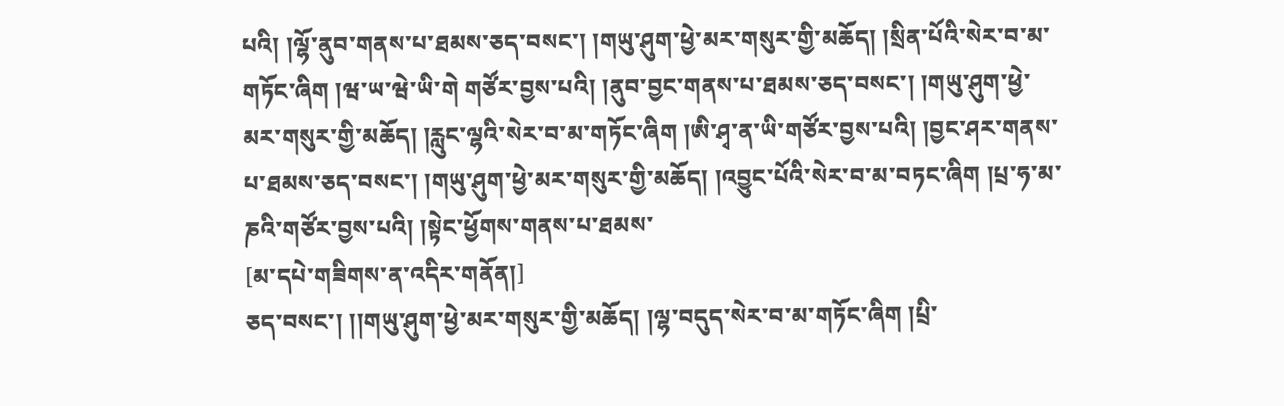པའི། །ལྷོ་ནུབ་གནས་པ་ཐམས་ཅད་བསང་། །གཡུ་ཤུག་ཕྱེ་མར་གསུར་གྱི་མཆོད། །སྲིན་པོའི་སེར་བ་མ་གཏོང་ཞིག །ཝ་ཡ་ཝེ་ཡི་གེ གཙོར་བྱས་པའི། །ནུབ་བྱང་གནས་པ་ཐམས་ཅད་བསང་། །གཡུ་ཤུག་ཕྱེ་མར་གསུར་གྱི་མཆོད། །རླུང་ལྷའི་སེར་བ་མ་གཏོང་ཞིག །ཨི་ཤྭ་ན་ཡི་གཙོར་བྱས་པའི། །བྱང་ཤར་གནས་པ་ཐམས་ཅད་བསང་། །གཡུ་ཤུག་ཕྱེ་མར་གསུར་གྱི་མཆོད། །འབྱུང་པོའི་སེར་བ་མ་བཏང་ཞིག །པྲ་ཧ་མ་ཎའི་གཙོར་བྱས་པའི། །སྟེང་ཕྱོགས་གནས་པ་ཐམས་
[མ་དཔེ་གཟིགས་ན་འདིར་གནོན།]
ཅད་བསང་། །།གཡུ་ཤུག་ཕྱེ་མར་གསུར་གྱི་མཆོད། །ལྷ་བདུད་སེར་བ་མ་གཏོང་ཞིག །པྲི་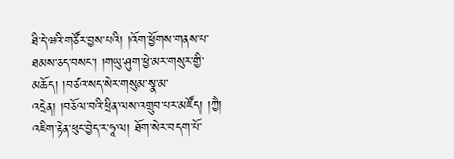ཐི་དེ་ཝའི་གཙོར་བྱས་པའི། །འོག་ཕྱོགས་གནས་པ་ཐམས་ཅད་བསང་། །གཡུ་ཤུག་ཕྱེ་མར་གསུར་གྱི་མཆོད། །བཙའ་སད་སེར་གསུམ་སྣ་མ་འདྲེན། །བཅོལ་བའི་ཕྲིན་ལས་འགྲུབ་པར་མཛོད། །ཀྱཻ། འཇིག་རྟེན་ཕུང་བྱེད་ར་ཧཱ་ལ། ཐོག་སེར་བདག་པོ་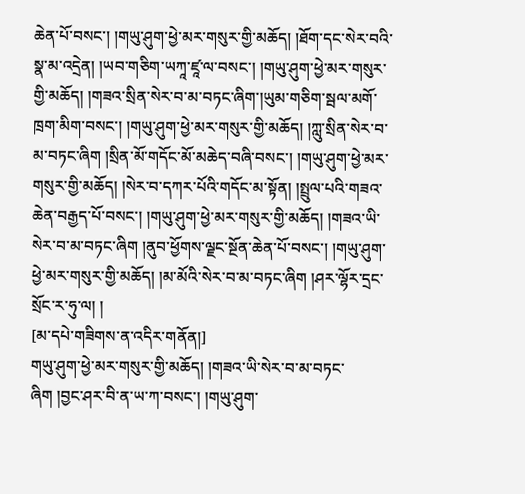ཆེན་པོ་བསང་། །གཡུ་ཤུག་ཕྱེ་མར་གསུར་གྱི་མཆོད། །ཐོག་དང་སེར་བའི་སྣ་མ་འདྲེན། །ཡབ་གཅིག་ཡཀཱ་ཛཱ་ལ་བསང་། །གཡུ་ཤུག་ཕྱེ་མར་གསུར་གྱི་མཆོད། །གཟའ་སྲིན་སེར་བ་མ་བཏང་ཞིག་།ཡུམ་གཅིག་སྦལ་མགོ་ཁྲག་མིག་བསང་། །གཡུ་ཤུག་ཕྱེ་མར་གསུར་གྱི་མཆོད། །ཀླུ་སྲིན་སེར་བ་མ་བཏང་ཞིག །སྲིན་མོ་གདོང་མོ་མཆེད་བཞི་བསང་། །གཡུ་ཤུག་ཕྱེ་མར་གསུར་གྱི་མཆོད། །སེར་བ་དཀར་པོའི་གདོང་མ་སྟོན། །སྤྲུལ་པའི་གཟའ་ཆེན་བརྒྱད་པོ་བསང་། །གཡུ་ཤུག་ཕྱེ་མར་གསུར་གྱི་མཆོད། །གཟའ་ཡི་སེར་བ་མ་བཏང་ཞིག །ནུབ་ཕྱོགས་ལྗང་སྔོན་ཆེན་པོ་བསང་། །གཡུ་ཤུག་ཕྱེ་མར་གསུར་གྱི་མཆོད། །མ་མོའི་སེར་བ་མ་བཏང་ཞིག །ཤར་ལྷོར་དྲང་སྲོང་ར་ཧུ་ལ། །
[མ་དཔེ་གཟིགས་ན་འདིར་གནོན།]
གཡུ་ཤུག་ཕྱེ་མར་གསུར་གྱི་མཆོད། །གཟའ་ཡི་སེར་བ་མ་བཏང་ཞིག །བྱང་ཤར་བི་ན་ཡ་ཀ་བསང་། །གཡུ་ཤུག་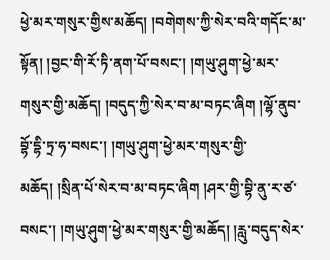ཕྱེ་མར་གསུར་གྱིས་མཆོད། །བགེགས་ཀྱི་སེར་བའི་གདོང་མ་སྟོན། །བྱང་གི་རོ་ཏི་ནག་པོ་བསང་། །གཡུ་ཤུག་ཕྱེ་མར་གསུར་གྱི་མཆོད། །བདུད་ཀྱི་སེར་བ་མ་བཏང་ཞིག །ལྷོ་ནུབ་བྷོ་དྷི་ཏྲ་ཧ་བསང་། །གཡུ་ཤུག་ཕྱེ་མར་གསུར་གྱི་མཆོད། །སྲིན་པོ་སེར་བ་མ་བཏང་ཞིག །ཤར་གྱི་བྷི་ནུ་ར་ཙ་བསང་། །གཡུ་ཤུག་ཕྱེ་མར་གསུར་གྱི་མཆོད། །རླུ་བདུད་སེར་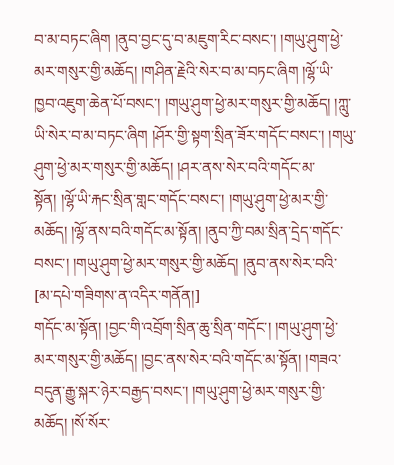བ་མ་བཏང་ཞིག །ནུབ་བྱང་དུ་བ་མཇུག་རིང་བསང་། །གཡུ་ཤུག་ཕྱེ་མར་གསུར་གྱི་མཆོད། །གཤིན་རྗེའི་སེར་བ་མ་བཏང་ཞིག །ལྷོ་ཡི་ཁྱབ་འཇུག་ཆེན་པོ་བསང་། །གཡུ་ཤུག་ཕྱེ་མར་གསུར་གྱི་མཆོད། །ཀླུ་ཡི་སེར་བ་མ་བཏང་ཞིག །ཤོར་གྱི་སྟག་སྲིན་ཟོར་གདོང་བསང་། །གཡུ་ཤུག་ཕྱེ་མར་གསུར་གྱི་མཆོད། །ཤར་ནས་སེར་བའི་གདོང་མ་སྟོན། །ལྷོ་ཡི་རྐང་སྲིན་གླང་གདོང་བསང་། །གཡུ་ཤུག་ཕྱེ་མར་གྱི་མཆོད། །ལྷོ་ནས་བའི་གདོང་མ་སྟོན། །ནུབ་ཀྱི་བམ་སྲིན་དྲེད་གདོང་བསང་། །གཡུ་ཤུག་ཕྱེ་མར་གསུར་གྱི་མཆོད། །ནུབ་ནས་སེར་བའི་
[མ་དཔེ་གཟིགས་ན་འདིར་གནོན།]
གདོང་མ་སྟོན། །བྱང་གི་འབྲོག་སྲིན་ཆུ་སྲིན་གདོང་། །གཡུ་ཤུག་ཕྱེ་མར་གསུར་གྱི་མཆོད། །བྱང་ནས་སེར་བའི་གདོང་མ་སྟོན། །གཟའ་བདུན་རྒྱུ་སྐར་ཉེར་བརྒྱད་བསང་། །གཡུ་ཤུག་ཕྱེ་མར་གསུར་གྱི་མཆོད། །སོ་སོར་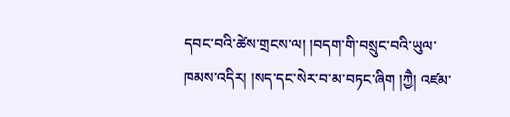དབང་བའི་ཚེས་གྲངས་ལ། །བདག་གི་བསྲུང་བའི་ཡུལ་ཁམས་འདིར། །སད་དང་སེར་བ་མ་བཏང་ཞིག །ཀྱཻ། འཛམ་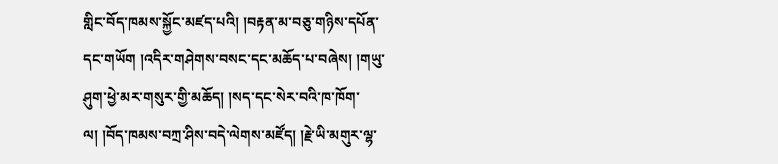གླིང་བོད་ཁམས་སྐྱོང་མཛད་པའི། །བརྟན་མ་བཅུ་གཉིས་དཔོན་དང་གཡོག །འདིར་གཤེགས་བསང་དང་མཆོད་པ་བཞེས། །གཡུ་ཤུག་ཕྱེ་མར་གསུར་གྱི་མཆོད། །སད་དང་སེར་བའི་ཁ་ཁོག་ལ། །བོད་ཁམས་བཀྲ་ཤིས་བདེ་ལེགས་མཛོད། །རྗེ་ཡི་མགུར་ལྷ་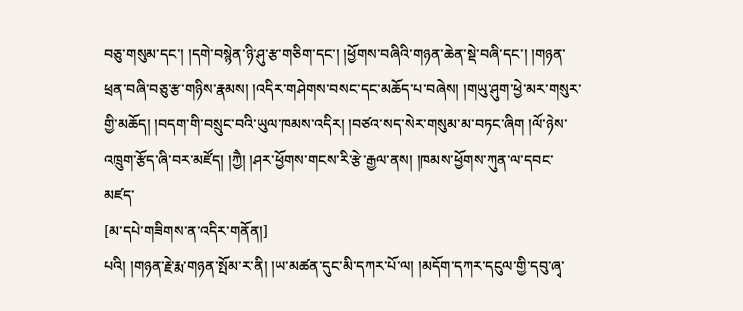བཅུ་གསུམ་དང་། །དགེ་བསྙེན་ཉི་ཤུ་རྩ་གཅིག་དང་། །ཕྱོགས་བཞིའི་གཉན་ཆེན་སྡེ་བཞི་དང་། །གཉན་ཕྲན་བཞི་བཅུ་རྩ་གཉིས་རྣམས། །འདིར་གཤེགས་བསང་དང་མཆོད་པ་བཞེས། །གཡུ་ཤུག་ཕྱེ་མར་གསུར་གྱི་མཆོད། །བདག་གི་བསྲུང་བའི་ཡུལ་ཁམས་འདིར། །བཙའ་སད་སེར་གསུམ་མ་བཏང་ཞིག །ལོ་ཉེས་འཁྲུག་རྩོད་ཞི་བར་མཛོད། །ཀྱཻ། །ཤར་ཕྱོགས་གངས་རི་རྩེ་རྒྱལ་ནས། །ཁམས་ཕྱོགས་ཀུན་ལ་དབང་མཛད་
[མ་དཔེ་གཟིགས་ན་འདིར་གནོན།]
པའི། །གཉན་རྗེ་རྨ་གཉན་སྤོམ་ར་ནི། །ཡ་མཚན་དུང་མི་དཀར་པོ་ལ། །མདོག་དཀར་དངུལ་གྱི་དབུ་ཞྭ་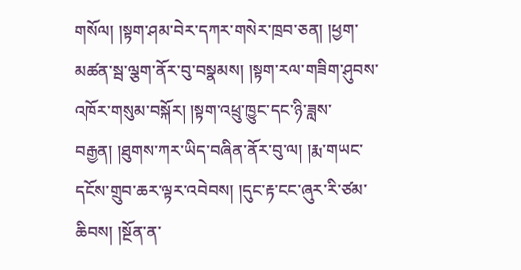གསོལ། །སྟག་ཤམ་བེར་དཀར་གསེར་ཁྲབ་ཅན། །ཕྱག་མཚན་སྦ་ལྕག་ནོར་བུ་བསྣམས། །སྟག་རལ་གཟིག་ཤུབས་འཁོར་གསུམ་བསྐོར། །སྟག་འཕྲུ་ཁྱུང་དང་ཉི་ཟླས་བརྒྱན། །ཐུགས་ཀར་ཡིད་བཞིན་ནོར་བུ་ལ། །རྨ་གཡང་དངོས་གྲུབ་ཆར་ལྟར་འབེབས། །དུང་རྟ་ངང་ཞུར་རི་ཙམ་ཆིབས། །སྔོན་ན་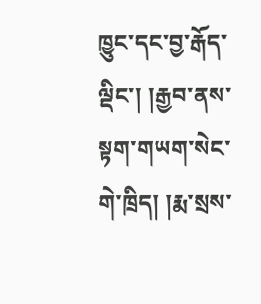ཁྱུང་དང་བྱ་རྒོད་ལྡིང་། །རྒྱབ་ནས་སྟག་གཡག་སེང་གེ་ཁྲིད། །རྨ་སྲས་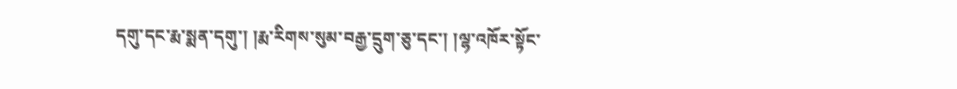དགུ་དང་རྨ་སྨན་དགུ་། །རྨ་རིགས་སུམ་བརྒྱ་དྲུག་ཅུ་དང་། །ལྷ་འཁོར་སྟོང་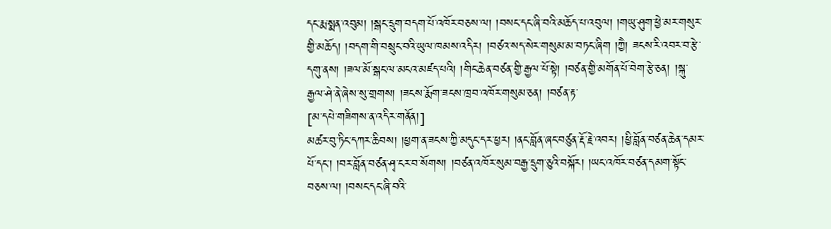དང་རྨ་སྨན་འབུམ། །སྒང་དྲུག་བདག་པོ་འཁོར་བཅས་ལ། །བསང་དང་ཞི་བའི་མཆོད་པ་འབུལ། །གཡུ་ཤུག་ཕྱེ་མར་གསུར་གྱི་མཆོད། །བདག་གི་བསྲུང་བའི་ཡུལ་ཁམས་འདིར། །བཙའ་སད་སེར་གསུམ་མ་བཏང་ཞིག །ཀྱཻ། ཟངས་རི་འབར་བ་རྩེ་དགུ་ནས། །ཟལ་མོ་སྒང་ལ་མངའ་མཛད་པའི། །གིང་ཆེན་བཙན་གྱི་རྒྱལ་པོ་སྟེ། །བཙན་གྱི་མགོན་པོ་བེག་རྩེ་ཅན། །སྐུ་རྒྱལ་ཤེ་ནེ་ཞེས་སུ་གྲགས། །ཟངས་རྨོག་ཟངས་ཁྲབ་འཁོར་གསུམ་ཅན། །བཙན་རྟ་
[མ་དཔེ་གཟིགས་ན་འདིར་གནོན།]
མཚར་བུ་ཏིང་དཀར་ཆིབས། །ཕྱག་ན་ཟངས་ཀྱི་མདུང་དར་ཕྱར། །ནང་བློན་ཞང་བཙུན་རྡོ་རྗེ་འབར། །ཕྱི་བློན་བཙན་ཆེན་དམར་པོ་དང་། །བར་བློན་བཙན་ཤྭ་ངར་བ་སོགས། །བཙན་འཁོར་སུམ་བརྒྱ་དྲུག་ཅུའི་བསྐོར། །ཡང་འཁོར་བཙན་དམག་སྟོང་བཅས་ལ། །བསང་དང་ཞི་བའི་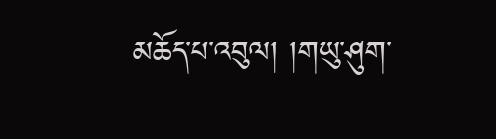མཆོད་པ་འབུལ། །གཡུ་ཤུག་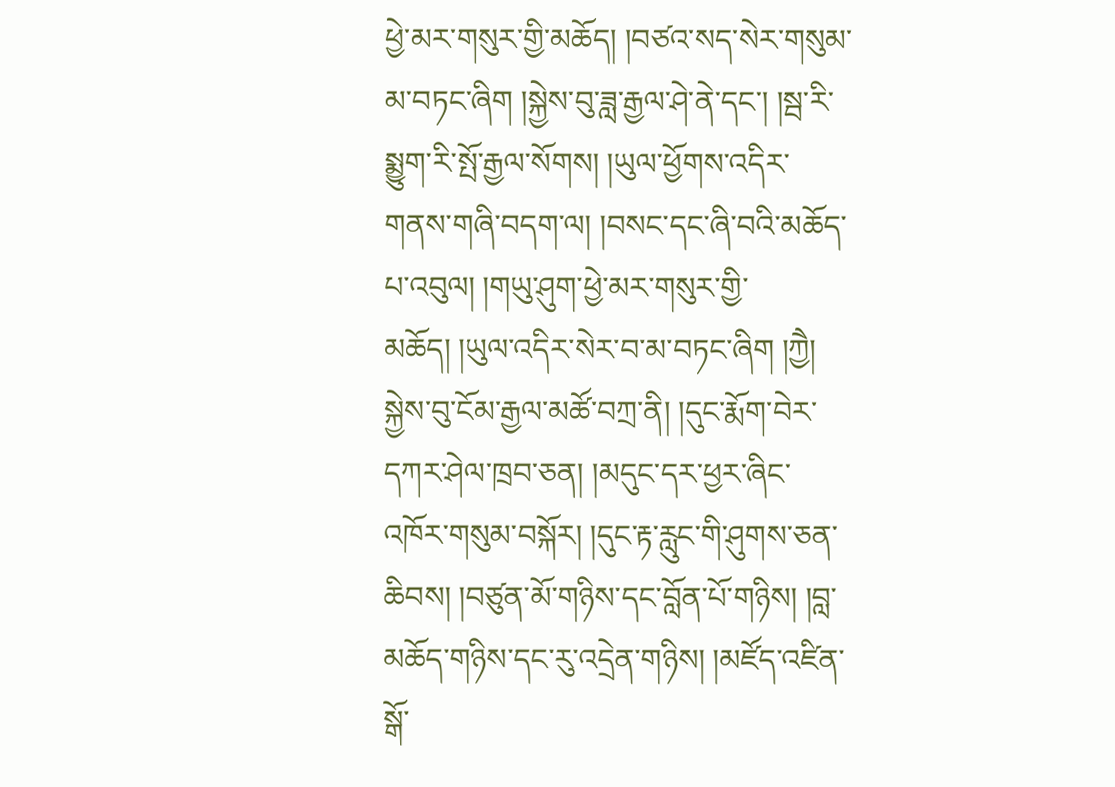ཕྱེ་མར་གསུར་གྱི་མཆོད། །བཙའ་སད་སེར་གསུམ་མ་བཏང་ཞིག །སྐྱེས་བུ་ཟླ་རྒྱལ་ཤེ་ནེ་དང་། །སྦ་རི་སྨྱུག་རི་སྤོ་རྒྱལ་སོགས། །ཡུལ་ཕྱོགས་འདིར་གནས་གཞི་བདག་ལ། །བསང་དང་ཞི་བའི་མཆོད་པ་འབུལ། །གཡུ་ཤུག་ཕྱེ་མར་གསུར་གྱི་མཆོད། །ཡུལ་འདིར་སེར་བ་མ་བཏང་ཞིག །ཀྱཻ། སྐྱེས་བུ་ངོམ་རྒྱལ་མཚོ་བཀྲ་ནི། །དུང་རྨོག་བེར་དཀར་ཤེལ་ཁྲབ་ཅན། །མདུང་དར་ཕྱར་ཞིང་འཁོར་གསུམ་བསྐོར། །དུང་རྟ་རླུང་གི་ཤུགས་ཅན་ཆིབས། །བཙུན་མོ་གཉིས་དང་བློན་པོ་གཉིས། །བླ་མཆོད་གཉིས་དང་རུ་འདྲེན་གཉིས། །མཛོད་འཛིན་སྒོ་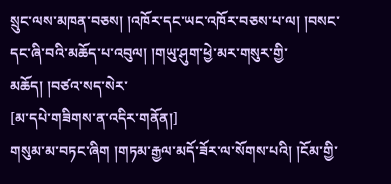སྲུང་ལས་མཁན་བཅས། །འཁོར་དང་ཡང་འཁོར་བཅས་པ་ལ། །བསང་དང་ཞི་བའི་མཆོད་པ་འབུལ། །གཡུ་ཤུག་ཕྱེ་མར་གསུར་གྱི་མཆོད། །བཙའ་སད་སེར་
[མ་དཔེ་གཟིགས་ན་འདིར་གནོན།]
གསུམ་མ་བཏང་ཞིག །གཏམ་རྒྱལ་མདོ་ཟོར་ལ་སོགས་པའི། །ངོམ་གྱི་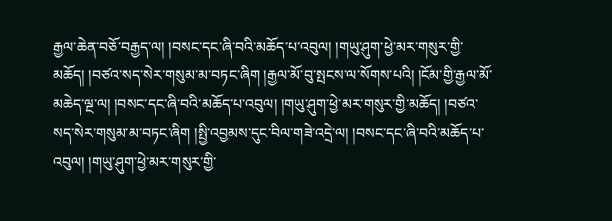རྒྱལ་ཆེན་བཅོ་བརྒྱད་ལ། །བསང་དང་ཞི་བའི་མཆོད་པ་འབུལ། །གཡུ་ཤུག་ཕྱེ་མར་གསུར་གྱི་མཆོད། །བཙའ་སད་སེར་གསུམ་མ་བཏང་ཞིག །རྒྱལ་མོ་བུ་སྤངས་ལ་སོགས་པའི། །ངོམ་གྱི་རྒྱལ་མོ་མཆེད་ལྔ་ལ། །བསང་དང་ཞི་བའི་མཆོད་པ་འབུལ། །གཡུ་ཤུག་ཕྱེ་མར་གསུར་གྱི་མཆོད། །བཙའ་སད་སེར་གསུམ་མ་བཏང་ཞིག །སྤྱི་འབྱམས་དུང་བིལ་གཟེ་འདྲེ་ལ། །བསང་དང་ཞི་བའི་མཆོད་པ་འབུལ། །གཡུ་ཤུག་ཕྱེ་མར་གསུར་གྱི་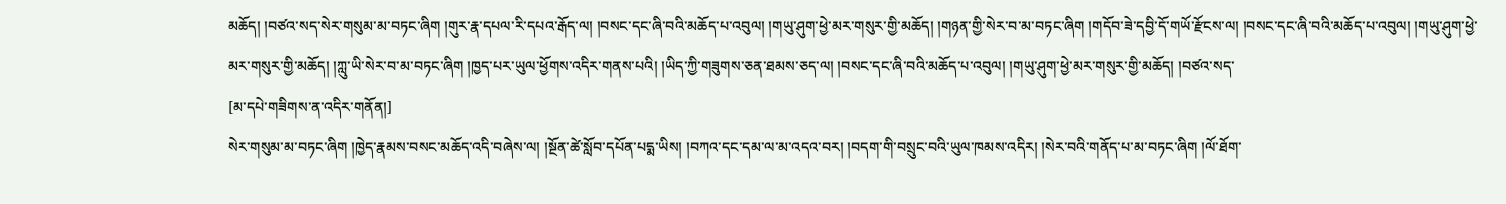མཆོད། །བཙའ་སད་སེར་གསུམ་མ་བཏང་ཞིག །གུར་རྣ་དཔལ་རི་དཔའ་རྒོད་ལ། །བསང་དང་ཞི་བའི་མཆོད་པ་འབུལ། །གཡུ་ཤུག་ཕྱེ་མར་གསུར་གྱི་མཆོད། །གཉན་གྱི་སེར་བ་མ་བཏང་ཞིག །གདོབ་ཟེ་དབྱི་དོ་གཡོ་རྫོངས་ལ། །བསང་དང་ཞི་བའི་མཆོད་པ་འབུལ། །གཡུ་ཤུག་ཕྱེ་མར་གསུར་གྱི་མཆོད། །ཀླུ་ཡི་སེར་བ་མ་བཏང་ཞིག །ཁྱད་པར་ཡུལ་ཕྱོགས་འདིར་གནས་པའི། །ཡིད་ཀྱི་གཟུགས་ཅན་ཐམས་ཅད་ལ། །བསང་དང་ཞི་བའི་མཆོད་པ་འབུལ། །གཡུ་ཤུག་ཕྱེ་མར་གསུར་གྱི་མཆོད། །བཙའ་སད་
[མ་དཔེ་གཟིགས་ན་འདིར་གནོན།]
སེར་གསུམ་མ་བཏང་ཞིག །ཁྱེད་རྣམས་བསང་མཆོད་འདི་བཞེས་ལ། །སྔོན་ཚེ་སློབ་དཔོན་པདྨ་ཡིས། །བཀའ་དང་དམ་ལ་མ་འདའ་བར། །བདག་གི་བསྲུང་བའི་ཡུལ་ཁམས་འདིར། །སེར་བའི་གནོད་པ་མ་བཏང་ཞིག །ལོ་ཐོག་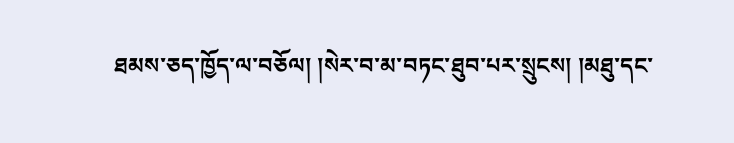ཐམས་ཅད་ཁྱོད་ལ་བཅོལ། །སེར་བ་མ་བཏང་ཐུབ་པར་སྲུངས། །མཐུ་དང་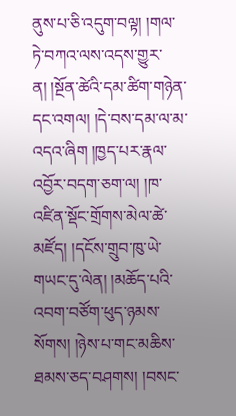ནུས་པ་ཅི་འདུག་བལྟ། །གལ་ཏེ་བཀའ་ལས་འདས་གྱུར་ན། །སྔོན་ཚེའི་དམ་ཚིག་གཉེན་དང་འགལ། །དེ་བས་དམ་ལ་མ་འདའ་ཞིག །ཁྱད་པར་རྣལ་འབྱོར་བདག་ཅག་ལ། །ཁ་འཛིན་སྡོང་གྲོགས་མེལ་ཚེ་མཛོད། །དངོས་གྲུབ་ཁུ་ཡེ་གཡང་དུ་ལེན། །མཆོད་པའི་འབག་བཙོག་ཕུད་ཉམས་སོགས། །ཉེས་པ་གང་མཆིས་ཐམས་ཅད་བཤགས། །བསང་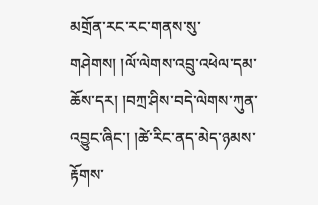མགྲོན་རང་རང་གནས་སུ་གཤེགས། །ལོ་ལེགས་འབྲུ་འཕེལ་དམ་ཆོས་དར། །བཀྲ་ཤིས་བདེ་ལེགས་ཀུན་འབྱུང་ཞིང་། །ཚེ་རིང་ནད་མེད་ཉམས་རྟོགས་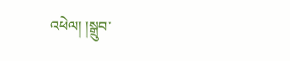འཕེལ། །སྒྲུབ་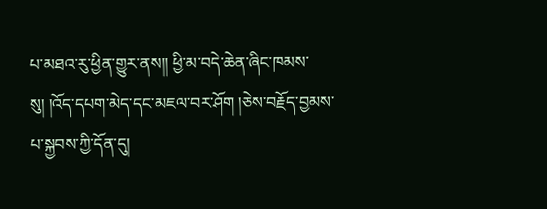པ་མཐའ་རུ་ཕྱིན་གྱུར་ནས།། ཕྱི་མ་བདེ་ཆེན་ཞིང་ཁམས་སུ། །འོད་དཔག་མེད་དང་མཇལ་བར་ཤོག །ཅེས་བརྗོད་བྱམས་པ་སྐྱབས་ཀྱི་དོན་དུ།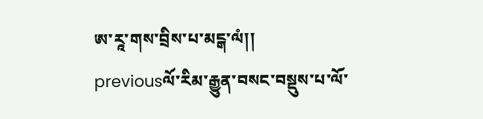ཨ་རཱ་གས་བྲིས་པ་མངྒ་ལཾ།།
previousལོ་རིམ་རྒྱུན་བསང་བསྡུས་པ་ལོ་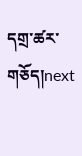དགྲ་ཚར་གཅོད།next